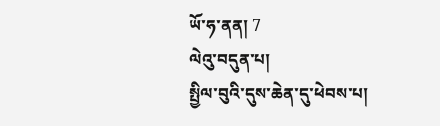ཡོ་ཧ་ནན། 7
ལེའུ་བདུན་པ།
སྤྱིལ་བུའི་དུས་ཆེན་དུ་ཕེབས་པ།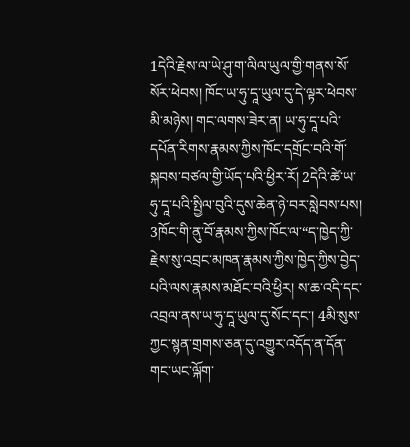1དེའི་རྗེས་ལ་ཡེ་ཤུ་ག་ལིལ་ཡུལ་གྱི་གནས་སོ་སོར་ཕེབས། ཁོང་ཡ་ཧུ་དཱ་ཡུལ་དུ་དེ་ལྟར་ཕེབས་མི་མཉེས། གང་ལགས་ཟེར་ན། ཡ་ཧུ་དཱ་པའི་དཔོན་རིགས་རྣམས་ཀྱིས་ཁོང་དགྲོང་བའི་གོ་སྐབས་བཙལ་གྱི་ཡོད་པའི་ཕྱིར་རོ། 2དེའི་ཚེ་ཡ་ཧུ་དཱ་པའི་སྤྱིལ་བུའི་དུས་ཆེན་ཉེ་བར་སླེབས་པས། 3ཁོང་གི་ནུ་བོ་རྣམས་ཀྱིས་ཁོང་ལ་“ད་ཁྱེད་ཀྱི་རྗེས་སུ་འབྲང་མཁན་རྣམས་ཀྱིས་ཁྱེད་ཀྱིས་བྱེད་པའི་ལས་རྣམས་མཐོང་བའི་ཕྱིར། ས་ཆ་འདི་དང་འབྲལ་ནས་ཡ་ཧུ་དཱ་ཡུལ་དུ་སོང་དང་། 4མི་སུས་ཀྱང་སྙན་གྲགས་ཅན་དུ་འགྱུར་འདོད་ན་དོན་གང་ཡང་ལྐོག་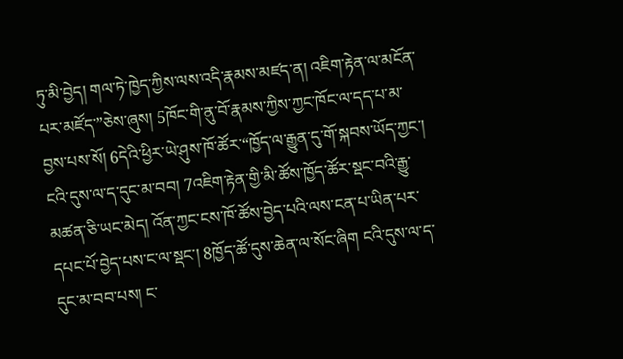ཏུ་མི་བྱེད། གལ་ཏེ་ཁྱེད་ཀྱིས་ལས་འདི་རྣམས་མཛད་ན། འཇིག་རྟེན་ལ་མངོན་པར་མཛོད་”ཅེས་ཞུས། 5ཁོང་གི་ནུ་བོ་རྣམས་ཀྱིས་ཀྱང་ཁོང་ལ་དད་པ་མ་བྱས་པས་སོ། 6དེའི་ཕྱིར་ཡེ་ཤུས་ཁོ་ཚོར་“ཁྱོད་ལ་རྒྱུན་དུ་གོ་སྐབས་ཡོད་ཀྱང་། ངའི་དུས་ལ་ད་དུང་མ་བབ། 7འཇིག་རྟེན་གྱི་མི་ཚོས་ཁྱོད་ཚོར་སྡང་བའི་རྒྱུ་མཚན་ཅི་ཡང་མེད། འོན་ཀྱང་ངས་ཁོ་ཚོས་བྱེད་པའི་ལས་ངན་པ་ཡིན་པར་དཔང་པོ་བྱེད་པས་ང་ལ་སྡང་། 8ཁྱོད་ཚོ་དུས་ཆེན་ལ་སོང་ཞིག ངའི་དུས་ལ་ད་དུང་མ་བབ་པས། ང་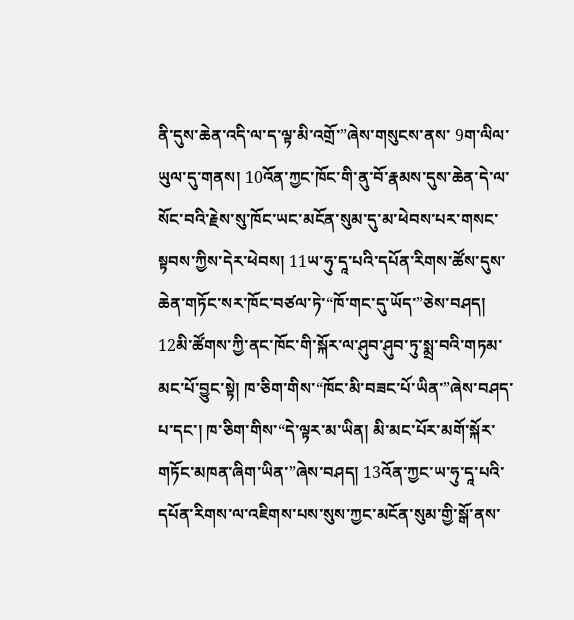ནི་དུས་ཆེན་འདི་ལ་ད་ལྟ་མི་འགྲོ་”ཞེས་གསུངས་ནས་ 9ག་ལིལ་ཡུལ་དུ་གནས། 10འོན་ཀྱང་ཁོང་གི་ནུ་བོ་རྣམས་དུས་ཆེན་དེ་ལ་སོང་བའི་རྗེས་སུ་ཁོང་ཡང་མངོན་སུམ་དུ་མ་ཕེབས་པར་གསང་སྟབས་ཀྱིས་དེར་ཕེབས། 11ཡ་ཧུ་དཱ་པའི་དཔོན་རིགས་ཚོས་དུས་ཆེན་གཏོང་སར་ཁོང་བཙལ་ཏེ་“ཁོ་གང་དུ་ཡོད་”ཅེས་བཤད། 12མི་ཚོགས་ཀྱི་ནང་ཁོང་གི་སྐོར་ལ་ཤུབ་ཤུབ་ཏུ་སྨྲ་བའི་གཏམ་མང་པོ་བྱུང་སྟེ། ཁ་ཅིག་གིས་“ཁོང་མི་བཟང་པོ་ཡིན་”ཞེས་བཤད་པ་དང་། ཁ་ཅིག་གིས་“དེ་ལྟར་མ་ཡིན། མི་མང་པོར་མགོ་སྐོར་གཏོང་མཁན་ཞིག་ཡིན་”ཞེས་བཤད། 13འོན་ཀྱང་ཡ་ཧུ་དཱ་པའི་དཔོན་རིགས་ལ་འཇིགས་པས་སུས་ཀྱང་མངོན་སུམ་གྱི་སྒོ་ནས་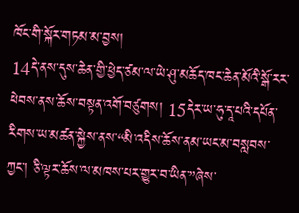ཁོང་གི་སྐོར་གཏམ་མ་བྱས།
14དེ་ནས་དུས་ཆེན་གྱི་ཕྱེད་ཙམ་ལ་ཡེ་ཤུ་མཆོད་ཁང་ཆེན་མོའི་སྒོ་རར་ཕེབས་ནས་ཆོས་བསྟན་འགོ་བཙུགས། 15དེར་ཡ་ཧུ་དཱ་པའི་དཔོན་རིགས་ཡ་མཚན་སྐྱེས་ནས་“མི་འདིས་ཆོས་ནམ་ཡང་མ་བསླབས་ཀྱང་། ཅི་ལྟར་ཆོས་ལ་མཁས་པར་གྱུར་བ་ཡིན་”ཞེས་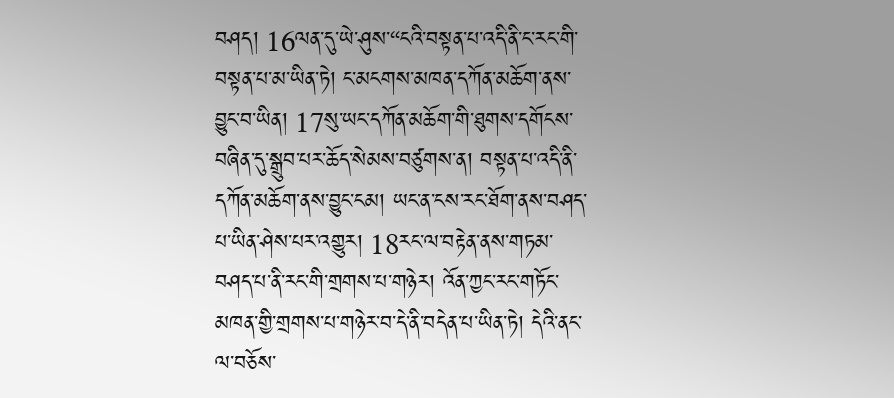བཤད། 16ལན་དུ་ཡེ་ཤུས་“ངའི་བསྟན་པ་འདི་ནི་ང་རང་གི་བསྟན་པ་མ་ཡིན་ཏེ། ང་མངགས་མཁན་དཀོན་མཆོག་ནས་བྱུང་བ་ཡིན། 17སུ་ཡང་དཀོན་མཆོག་གི་ཐུགས་དགོངས་བཞིན་དུ་སྒྲུབ་པར་ཆོད་སེམས་བཙུགས་ན། བསྟན་པ་འདི་ནི་དཀོན་མཆོག་ནས་བྱུང་ངམ། ཡང་ན་ངས་རང་ཐོག་ནས་བཤད་པ་ཡིན་ཤེས་པར་འགྱུར། 18རང་ལ་བརྟེན་ནས་གཏམ་བཤད་པ་ནི་རང་གི་གྲགས་པ་གཉེར། འོན་ཀྱང་རང་གཏོང་མཁན་གྱི་གྲགས་པ་གཉེར་བ་དེ་ནི་བདེན་པ་ཡིན་ཏེ། དེའི་ནང་ལ་བཅོས་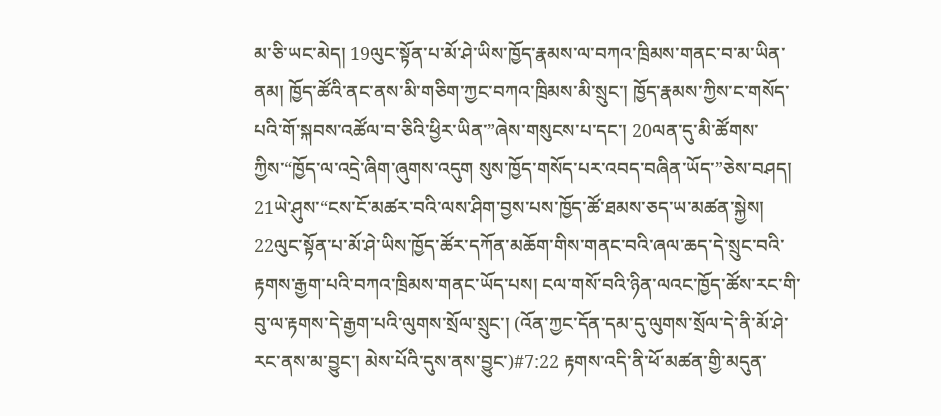མ་ཅི་ཡང་མེད། 19ལུང་སྟོན་པ་མོ་ཤེ་ཡིས་ཁྱོད་རྣམས་ལ་བཀའ་ཁྲིམས་གནང་བ་མ་ཡིན་ནམ། ཁྱོད་ཚོའི་ནང་ནས་མི་གཅིག་ཀྱང་བཀའ་ཁྲིམས་མི་སྲུང་། ཁྱོད་རྣམས་ཀྱིས་ང་གསོད་པའི་གོ་སྐབས་འཚོལ་བ་ཅིའི་ཕྱིར་ཡིན་”ཞེས་གསུངས་པ་དང་། 20ལན་དུ་མི་ཚོགས་ཀྱིས་“ཁྱོད་ལ་འདྲེ་ཞིག་ཞུགས་འདུག སུས་ཁྱོད་གསོད་པར་འབད་བཞིན་ཡོད་”ཅེས་བཤད། 21ཡེ་ཤུས་“ངས་ངོ་མཚར་བའི་ལས་ཤིག་བྱས་པས་ཁྱོད་ཚོ་ཐམས་ཅད་ཡ་མཚན་སྐྱེས། 22ལུང་སྟོན་པ་མོ་ཤེ་ཡིས་ཁྱོད་ཚོར་དཀོན་མཆོག་གིས་གནང་བའི་ཞལ་ཆད་དེ་སྲུང་བའི་རྟགས་རྒྱག་པའི་བཀའ་ཁྲིམས་གནང་ཡོད་པས། ངལ་གསོ་བའི་ཉིན་ལའང་ཁྱོད་ཚོས་རང་གི་བུ་ལ་རྟགས་དེ་རྒྱག་པའི་ལུགས་སྲོལ་སྲུང་། (འོན་ཀྱང་དོན་དམ་དུ་ལུགས་སྲོལ་དེ་ནི་མོ་ཤེ་རང་ནས་མ་བྱུང་། མེས་པོའི་དུས་ནས་བྱུང་)#7:22 རྟགས་འདི་ནི་ཕོ་མཚན་གྱི་མདུན་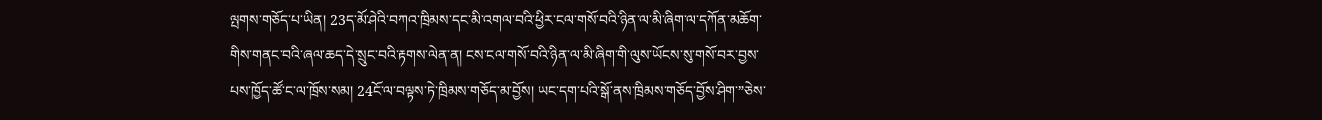ལྤགས་གཅོད་པ་ཡིན། 23ད་མོ་ཤེའི་བཀའ་ཁྲིམས་དང་མི་འགལ་བའི་ཕྱིར་ངལ་གསོ་བའི་ཉིན་ལ་མི་ཞིག་ལ་དཀོན་མཆོག་གིས་གནང་བའི་ཞལ་ཆད་དེ་སྲུང་བའི་རྟགས་ལེན་ན། ངས་ངལ་གསོ་བའི་ཉིན་ལ་མི་ཞིག་གི་ལུས་ཡོངས་སུ་གསོ་བར་བྱས་པས་ཁྱོད་ཚོ་ང་ལ་ཁྲོས་སམ། 24ངོ་ལ་བལྟས་ཏེ་ཁྲིམས་གཅོད་མ་བྱོས། ཡང་དག་པའི་སྒོ་ནས་ཁྲིམས་གཅོད་བྱོས་ཤིག་”ཅེས་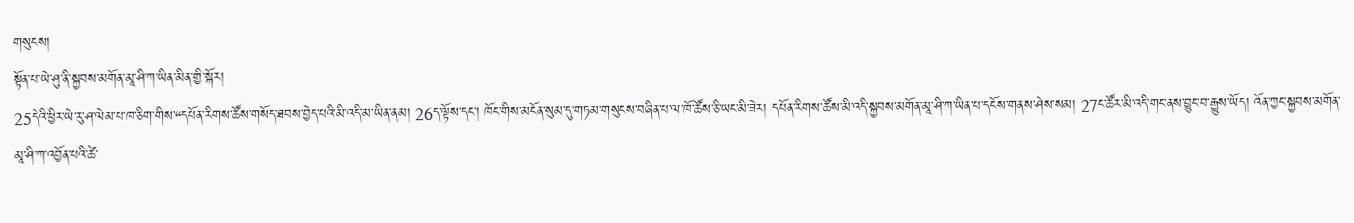གསུངས།
སྟོན་པ་ཡེ་ཤུ་ནི་སྐྱབས་མགོན་མཱ་ཤི་ཀ་ཡིན་མིན་གྱི་སྐོར།
25དེའི་ཕྱིར་ཡེ་རུ་ཤ་ལེམ་པ་ཁ་ཅིག་གིས་“དཔོན་རིགས་ཚོས་གསོད་ཐབས་བྱེད་པའི་མི་འདི་མ་ཡིན་ནམ། 26ད་ལྟོས་དང་། ཁོང་གིས་མངོན་སུམ་དུ་གཏམ་གསུངས་བཞིན་པ་ལ་ཁོ་ཚོས་ཅི་ཡང་མི་ཟེར། དཔོན་རིགས་ཚོས་མི་འདི་སྐྱབས་མགོན་མཱ་ཤི་ཀ་ཡིན་པ་དངོས་གནས་ཤེས་སམ། 27ང་ཚོར་མི་འདི་གང་ནས་བྱུང་བ་རྒྱུས་ཡོད། འོན་ཀྱང་སྐྱབས་མགོན་མཱ་ཤི་ཀ་འབྱོན་པའི་ཚེ་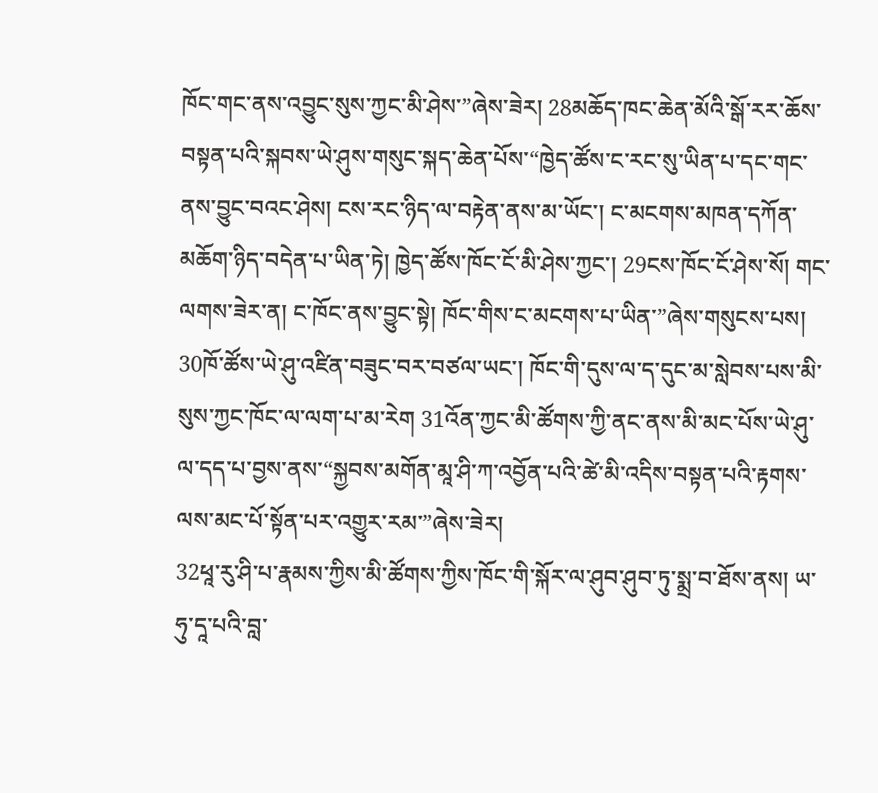ཁོང་གང་ནས་འབྱུང་སུས་ཀྱང་མི་ཤེས་”ཞེས་ཟེར། 28མཆོད་ཁང་ཆེན་མོའི་སྒོ་རར་ཆོས་བསྟན་པའི་སྐབས་ཡེ་ཤུས་གསུང་སྐད་ཆེན་པོས་“ཁྱེད་ཚོས་ང་རང་སུ་ཡིན་པ་དང་གང་ནས་བྱུང་བའང་ཤེས། ངས་རང་ཉིད་ལ་བརྟེན་ནས་མ་ཡོང་། ང་མངགས་མཁན་དཀོན་མཆོག་ཉིད་བདེན་པ་ཡིན་ཏེ། ཁྱེད་ཚོས་ཁོང་ངོ་མི་ཤེས་ཀྱང་། 29ངས་ཁོང་ངོ་ཤེས་སོ། གང་ལགས་ཟེར་ན། ང་ཁོང་ནས་བྱུང་སྟེ། ཁོང་གིས་ང་མངགས་པ་ཡིན་”ཞེས་གསུངས་པས། 30ཁོ་ཚོས་ཡེ་ཤུ་འཛིན་བཟུང་བར་བཙལ་ཡང་། ཁོང་གི་དུས་ལ་ད་དུང་མ་སླེབས་པས་མི་སུས་ཀྱང་ཁོང་ལ་ལག་པ་མ་རེག 31འོན་ཀྱང་མི་ཚོགས་ཀྱི་ནང་ནས་མི་མང་པོས་ཡེ་ཤུ་ལ་དད་པ་བྱས་ནས་“སྐྱབས་མགོན་མཱ་ཤི་ཀ་འབྱོན་པའི་ཚེ་མི་འདིས་བསྟན་པའི་རྟགས་ལས་མང་པོ་སྟོན་པར་འགྱུར་རམ་”ཞེས་ཟེར།
32ཕཱ་རུ་ཤི་པ་རྣམས་ཀྱིས་མི་ཚོགས་ཀྱིས་ཁོང་གི་སྐོར་ལ་ཤུབ་ཤུབ་ཏུ་སྨྲ་བ་ཐོས་ནས། ཡ་ཧུ་དཱ་པའི་བླ་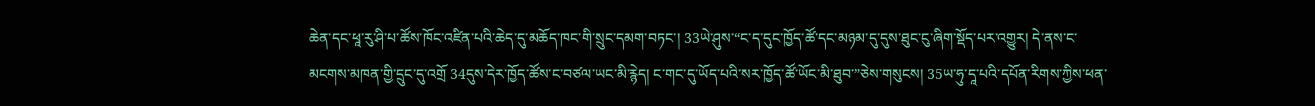ཆེན་དང་ཕཱ་རུ་ཤི་པ་ཚོས་ཁོང་འཛིན་པའི་ཆེད་དུ་མཆོད་ཁང་གི་སྲུང་དམག་བཏང་། 33ཡེ་ཤུས་“ང་ད་དུང་ཁྱོད་ཚོ་དང་མཉམ་དུ་དུས་ཐུང་ངུ་ཞིག་སྡོད་པར་འགྱུར། དེ་ནས་ང་མངགས་མཁན་གྱི་དྲུང་དུ་འགྲོ 34དུས་དེར་ཁྱོད་ཚོས་ང་བཙལ་ཡང་མི་རྙེད། ང་གང་དུ་ཡོད་པའི་སར་ཁྱོད་ཚོ་ཡོང་མི་ཐུབ་”ཅེས་གསུངས། 35ཡ་ཧུ་དཱ་པའི་དཔོན་རིགས་ཀྱིས་ཕན་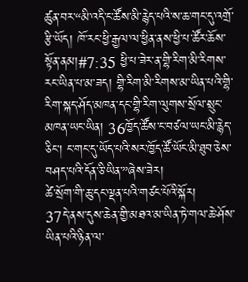ཚུན་བར་“མི་འདི་ང་ཚོས་མི་རྙེད་པའི་ས་ཆ་གང་དུ་འགྲོ་རྩི་ཡོད། ཁོ་རང་ཕྱི་རྒྱལ་ལ་ཕྱིན་ནས་ཕྱི་པ་ཚོར་ཆོས་སྟོན་ནམ།#7:35 ཕྱི་པ་ཟེར་ན་གྷི་རིག་མི་རིགས་རང་ཡིན་པ་མ་ཟད། གྷི་རིག་མི་རིགས་མ་ཡིན་པའི་གྷི་རིག་སྐད་ཤོད་མཁན་དང་གྷི་རིག་ལུགས་སྲོལ་སྲུང་མཁན་ཡང་ཡིན། 36ཁྱོད་ཚོས་ང་བཙལ་ཡང་མི་རྙེད་ཅིང་། ང་གང་དུ་ཡོད་པའི་སར་ཁྱོད་ཚོ་ཡོང་མི་ཐུབ་ཅེས་བཤད་པའི་དོན་ཅི་ཡིན་”ཞེས་ཟེར།
ཚེ་སྲོག་གི་ཆུ་དང་ལྡན་པའི་གཙང་པོའི་སྐོར།
37དེ་ནས་དུས་ཆེན་གྱི་མཐའ་མ་ཡིན་ཏེ་གལ་ཆེ་ཤོས་ཡིན་པའི་ཉིན་ལ་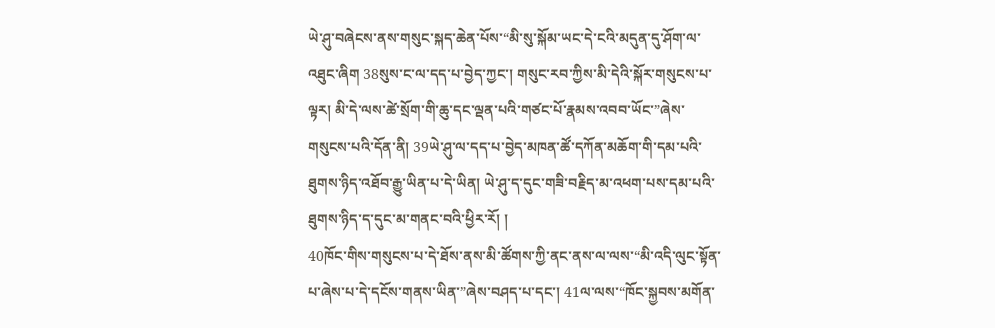ཡེ་ཤུ་བཞེངས་ནས་གསུང་སྐད་ཆེན་པོས་“མི་སུ་སྐོམ་ཡང་དེ་ངའི་མདུན་དུ་ཤོག་ལ་འཐུང་ཞིག 38སུས་ང་ལ་དད་པ་བྱེད་ཀྱང་། གསུང་རབ་ཀྱིས་མི་དེའི་སྐོར་གསུངས་པ་ལྟར། མི་དེ་ལས་ཚེ་སྲོག་གི་ཆུ་དང་ལྡན་པའི་གཙང་པོ་རྣམས་འབབ་ཡོང་”ཞེས་གསུངས་པའི་དོན་ནི། 39ཡེ་ཤུ་ལ་དད་པ་བྱེད་མཁན་ཚོ་དཀོན་མཆོག་གི་དམ་པའི་ཐུགས་ཉིད་འཐོབ་རྒྱུ་ཡིན་པ་དེ་ཡིན། ཡེ་ཤུ་ད་དུང་གཟི་བརྗིད་མ་འཕག་པས་དམ་པའི་ཐུགས་ཉིད་ད་དུང་མ་གནང་བའི་ཕྱིར་རོ། །
40ཁོང་གིས་གསུངས་པ་དེ་ཐོས་ནས་མི་ཚོགས་ཀྱི་ནང་ནས་ལ་ལས་“མི་འདི་ལུང་སྟོན་པ་ཞེས་པ་དེ་དངོས་གནས་ཡིན་”ཞེས་བཤད་པ་དང་། 41ལ་ལས་“ཁོང་སྐྱབས་མགོན་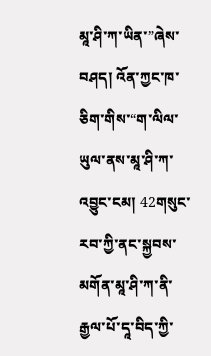མཱ་ཤི་ཀ་ཡིན་”ཞེས་བཤད། འོན་ཀྱང་ཁ་ཅིག་གིས་“ག་ལིལ་ཡུལ་ནས་མཱ་ཤི་ཀ་འབྱུང་ངམ། 42གསུང་རབ་ཀྱི་ནང་སྐྱབས་མགོན་མཱ་ཤི་ཀ་ནི་རྒྱལ་པོ་དཱ་བིད་ཀྱི་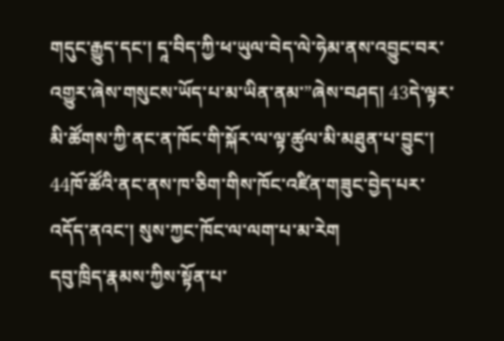གདུང་རྒྱུད་དང་། དཱ་བིད་ཀྱི་ཕ་ཡུལ་བེད་ལེ་ཧེམ་ནས་འབྱུང་བར་འགྱུར་ཞེས་གསུངས་ཡོད་པ་མ་ཡིན་ནམ་”ཞེས་བཤད། 43དེ་ལྟར་མི་ཚོགས་ཀྱི་ནང་ན་ཁོང་གི་སྐོར་ལ་ལྟ་ཚུལ་མི་མཐུན་པ་བྱུང་། 44ཁོ་ཚོའི་ནང་ནས་ཁ་ཅིག་གིས་ཁོང་འཛིན་གཟུང་བྱེད་པར་འདོད་ནའང་། སུས་ཀྱང་ཁོང་ལ་ལག་པ་མ་རེག
དབུ་ཁྲིད་རྣམས་ཀྱིས་སྟོན་པ་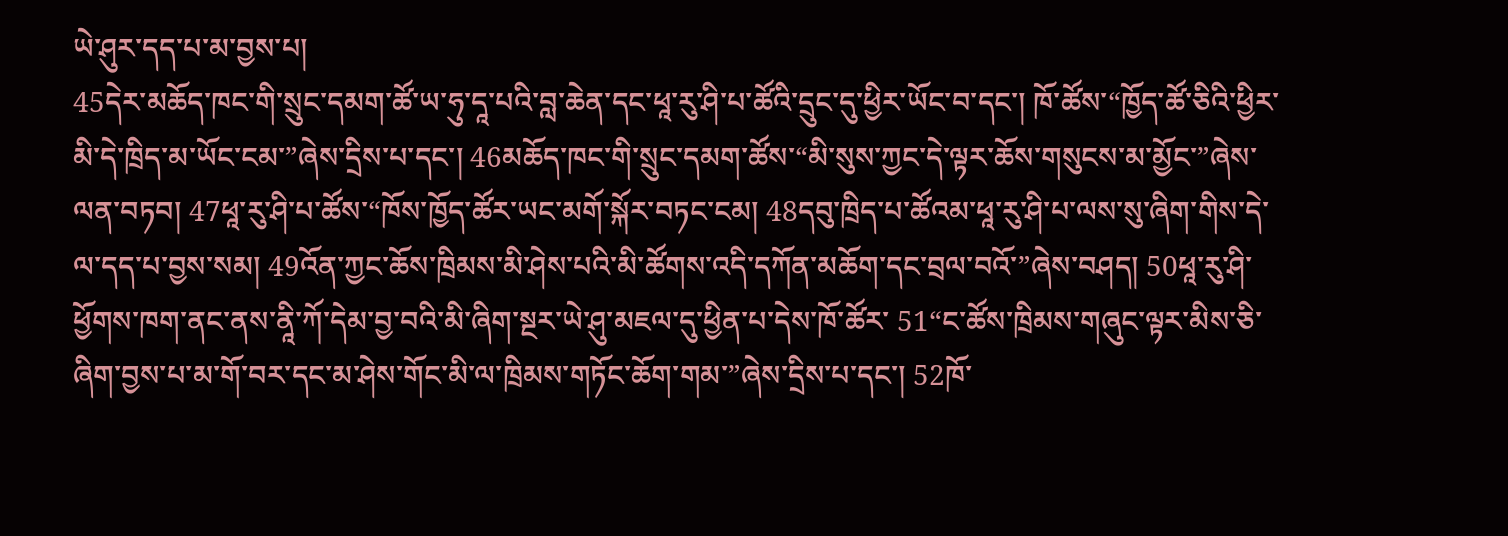ཡེ་ཤུར་དད་པ་མ་བྱས་པ།
45དེར་མཆོད་ཁང་གི་སྲུང་དམག་ཚོ་ཡ་ཧུ་དཱ་པའི་བླ་ཆེན་དང་ཕཱ་རུ་ཤི་པ་ཚོའི་དྲུང་དུ་ཕྱིར་ཡོང་བ་དང་། ཁོ་ཚོས་“ཁྱོད་ཚོ་ཅིའི་ཕྱིར་མི་དེ་ཁྲིད་མ་ཡོང་ངམ་”ཞེས་དྲིས་པ་དང་། 46མཆོད་ཁང་གི་སྲུང་དམག་ཚོས་“མི་སུས་ཀྱང་དེ་ལྟར་ཆོས་གསུངས་མ་མྱོང་”ཞེས་ལན་བཏབ། 47ཕཱ་རུ་ཤི་པ་ཚོས་“ཁོས་ཁྱོད་ཚོར་ཡང་མགོ་སྐོར་བཏང་ངམ། 48དབུ་ཁྲིད་པ་ཚོའམ་ཕཱ་རུ་ཤི་པ་ལས་སུ་ཞིག་གིས་དེ་ལ་དད་པ་བྱས་སམ། 49འོན་ཀྱང་ཆོས་ཁྲིམས་མི་ཤེས་པའི་མི་ཚོགས་འདི་དཀོན་མཆོག་དང་བྲལ་བའོ་”ཞེས་བཤད། 50ཕཱ་རུ་ཤི་ཕྱོགས་ཁག་ནང་ནས་ནཱི་ཀོ་དེམ་བྱ་བའི་མི་ཞིག་སྔར་ཡེ་ཤུ་མཇལ་དུ་ཕྱིན་པ་དེས་ཁོ་ཚོར་ 51“ང་ཚོས་ཁྲིམས་གཞུང་ལྟར་མིས་ཅི་ཞིག་བྱས་པ་མ་གོ་བར་དང་མ་ཤེས་གོང་མི་ལ་ཁྲིམས་གཏོང་ཆོག་གམ་”ཞེས་དྲིས་པ་དང་། 52ཁོ་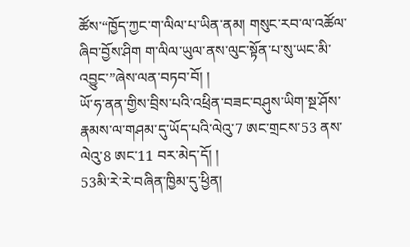ཚོས་“ཁྱོད་ཀྱང་ག་ལིལ་པ་ཡིན་ནམ། གསུང་རབ་ལ་འཚོལ་ཞིབ་བྱོས་ཤིག ག་ལིལ་ཡུལ་ནས་ལུང་སྟོན་པ་སུ་ཡང་མི་འབྱུང་”ཞེས་ལན་བཏབ་བོ། །
ཡོ་ཧ་ནན་གྱིས་བྲིས་པའི་འཕྲིན་བཟང་བཤུས་ཡིག་སྔ་ཤོས་རྣམས་ལ་གཤམ་དུ་ཡོད་པའི་ལེའུ་7 ཨང་གྲངས་53 ནས་ལེའུ་8 ཨང་11 བར་མེད་དོ། །
53མི་རེ་རེ་བཞིན་ཁྱིམ་དུ་ཕྱིན།